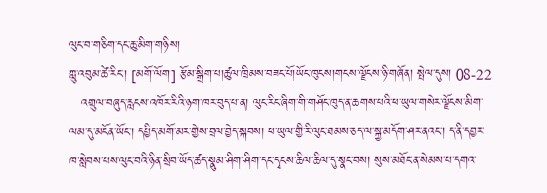ལུང་བ་གཅིག་དང་ཆུ་མིག་གཉིས།
ཀླུ་འབུམ་ཚེ་རིང་། [མགོ་ལོག] རྩོམ་སྒྲིག་པ།ཚུལ་ཁྲིམས་བཟང་པོ།ཡོང་ཁུངས།གངས་ལྗོངས་ཉི་གཞོན། སྤེལ་དུས། 08-22
   འགྲུལ་བཞུད་རླངས་འཁོར་རིའི་ཉག་ཁར་བུད་པ་ན། ལུང་རིང་ཞིག་གི་གཤོང་ཁུད་ན་ཆགས་པའི་ཕ་ཡུལ་གསེར་ལྗོངས་མིག་ལམ་དུ་མངོན་ཡོང་། དཔྱིད་མགོ་མར་གྱེས་བྲལ་བྱེད་སྐབས། ཕ་ཡུལ་གྱི་རི་ལུང་ཐམས་ཅད་ལ་སྐྱ་མདོག་ཤར་ནའང་། ད་ནི་དབྱར་ཁ་སླེབས་པས་ལུང་བའི་ཉིན་སྲིབ་ཡོད་ཚད་སྣུམ་ཤིག་ཤིག་དང་དྭངས་ཆིལ་ཆིལ་དུ་སྣང་བས། སུས་མཐོང་ན་སེམས་པ་དགའ་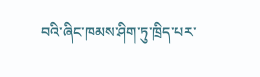བའི་ཞིང་ཁམས་ཤིག་ཏུ་ཁྲིད་པར་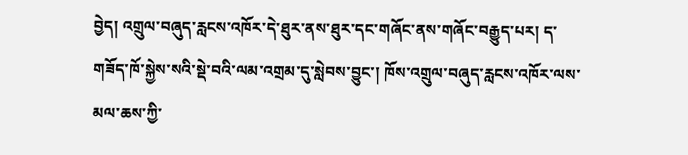བྱེད། འགྲུལ་བཞུད་རླངས་འཁོར་དེ་ཐུར་ནས་ཐུར་དང་གཞོང་ནས་གཞོང་བརྒྱུད་པར། ད་གཟོད་ཁོ་སྐྱེས་སའི་སྡེ་བའི་ལམ་འགྲམ་དུ་སླེབས་བྱུང་། ཁོས་འགྲུལ་བཞུད་རླངས་འཁོར་ལས་མལ་ཆས་ཀྱི་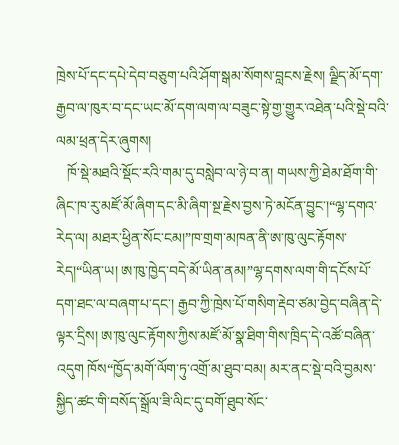ཁྲེས་པོ་དང་དཔེ་དེབ་བཅུག་པའི་ཤོག་སྒམ་སོགས་བླངས་རྗེས། ལྗིད་མོ་དག་རྒྱབ་ལ་ཁུར་བ་དང་ཡང་མོ་དག་ལག་ལ་བཟུང་སྟེ་གྱ་གྱུར་འཐེན་པའི་སྡེ་བའི་ལམ་ཕྲན་དེར་ཞུགས།
   ཁོ་སྡེ་མཐའི་སྡོང་རའི་གམ་དུ་བསླེབ་ལ་ཉེ་བ་ན། གཡས་ཀྱི་ཐེམ་ཐོག་གི་ཞིང་ཁ་རུ་མཛོ་མོ་ཞིག་དང་མི་ཞིག་སྔ་རྗེས་བྱས་ཏེ་མངོན་བྱུང་།“ལྷ་དགའ་རེད་ལ། མཐར་ཕྱིན་སོང་ངམ།”ཁ་གྲག་མཁན་ནི་ཨ་ཁུ་ལུང་རྟོགས་རེད།“ཡིན་ཡ། ཨ་ཁུ་ཁྱེད་བདེ་མོ་ཡིན་ནམ།”ལྷ་དགས་ལག་གི་དངོས་པོ་དག་ཐང་ལ་བཞག་པ་དང་། རྒྱབ་ཀྱི་ཁྲེས་པོ་གསིག་རྡེབ་ཙམ་བྱེད་བཞིན་དེ་ལྟར་དྲིས། ཨ་ཁུ་ལུང་རྟོགས་ཀྱིས་མཛོ་མོ་སྣ་ཐིག་གིས་ཁྲིད་དེ་འཚོ་བཞིན་འདུག ཁོས“ཁྱོད་མགོ་ལོག་ཏུ་འགྲོ་མ་ཐུབ་བམ། མར་ནང་སྡེ་བའི་བྱམས་སྐྱིད་ཚང་གི་བསོད་སྒྲོལ་ཟི་ལིང་དུ་བགོ་ཐུབ་སོང་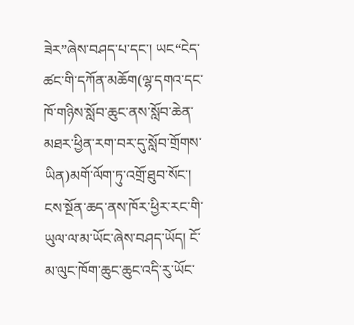ཟེར”ཞེས་བཤད་པ་དང་། ཡང“ངེད་ཚང་གི་དཀོན་མཆོག(ལྷ་དགའ་དང་ཁོ་གཉིས་སློབ་ཆུང་ནས་སློབ་ཆེན་མཐར་ཕྱིན་རག་བར་དུ་སློབ་གྲོགས་ཡིན)མགོ་ལོག་ཏུ་འགྲོ་ཐུབ་སོང་། ངས་སྔོན་ཆད་ནས་ཁོར་ཕྱིར་རང་གི་ཡུལ་ལ་མ་ཡོང་ཞེས་བཤད་ཡོད། ངོ་མ་ལུང་ཁོག་ཆུང་ཆུང་འདི་རུ་ཡོང་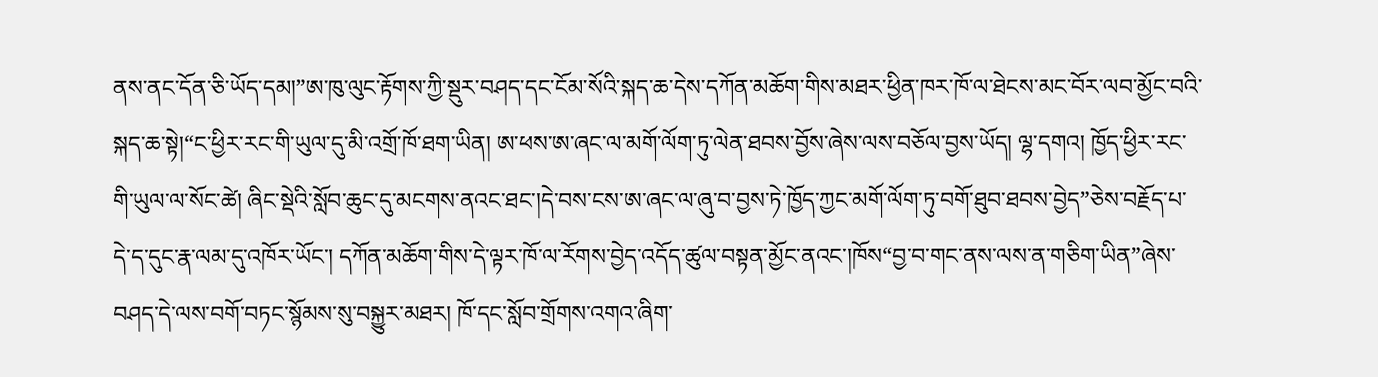ནས་ནང་དོན་ཅི་ཡོད་དམ།”ཨ་ཁུ་ལུང་རྟོགས་ཀྱི་སྡུར་བཤད་དང་ངོམ་སོའི་སྐད་ཆ་དེས་དཀོན་མཆོག་གིས་མཐར་ཕྱིན་ཁར་ཁོ་ལ་ཐེངས་མང་བོར་ལབ་མྱོང་བའི་སྐད་ཆ་སྟེ།“ང་ཕྱིར་རང་གི་ཡུལ་དུ་མི་འགྲོ་ཁོ་ཐག་ཡིན། ཨ་ཕས་ཨ་ཞང་ལ་མགོ་ལོག་ཏུ་ལེན་ཐབས་བྱོས་ཞེས་ལས་བཅོལ་བྱས་ཡོད། ལྷ་དགའ། ཁྱོད་ཕྱིར་རང་གི་ཡུལ་ལ་སོང་ཚེ། ཞིང་སྡེའི་སློབ་ཆུང་དུ་མངགས་ནའང་ཐང་།དེ་བས་ངས་ཨ་ཞང་ལ་ཞུ་བ་བྱས་ཏེ་ཁྱོད་ཀྱང་མགོ་ལོག་ཏུ་བགོ་ཐུབ་ཐབས་བྱེད”ཅེས་བརྗོད་པ་དེ་ད་དུང་རྣ་ལམ་དུ་འཁོར་ཡོང་། དཀོན་མཆོག་གིས་དེ་ལྟར་ཁོ་ལ་རོགས་བྱེད་འདོད་ཚུལ་བསྟན་མྱོང་ནའང་།ཁོས“བྱ་བ་གང་ནས་ལས་ན་གཅིག་ཡིན”ཞེས་བཤད་དེ་ལས་བགོ་བཏང་སྙོམས་སུ་བསྐྱུར་མཐར། ཁོ་དང་སློབ་གྲོགས་འགའ་ཞིག་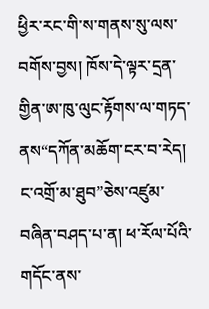ཕྱིར་རང་གི་ས་གནས་སུ་ལས་བགོས་བྱས། ཁོས་དེ་ལྟར་དྲན་གྱིན་ཨ་ཁུ་ལུང་རྟོགས་ལ་གཏད་ནས“དཀོན་མཆོག་ངར་བ་རེད། ང་འགྲོ་མ་ཐུབ”ཅེས་འཛུམ་བཞིན་བཤད་པ་ན། ཕ་རོལ་པོའི་གདོང་ནས་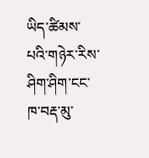ཡིད་ཚིམས་པའི་གཉེར་རིས་ཤིག་ཤིག་ངང་ཁ་བརྡ་མུ་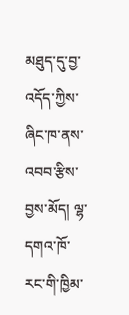མཐུད་དུ་བྱ་འདོད་ཀྱིས་ཞིང་ཁ་ནས་འབབ་རྩིས་བྱས་མོད། ལྷ་དགའ་ཁོ་རང་གི་ཁྱིམ་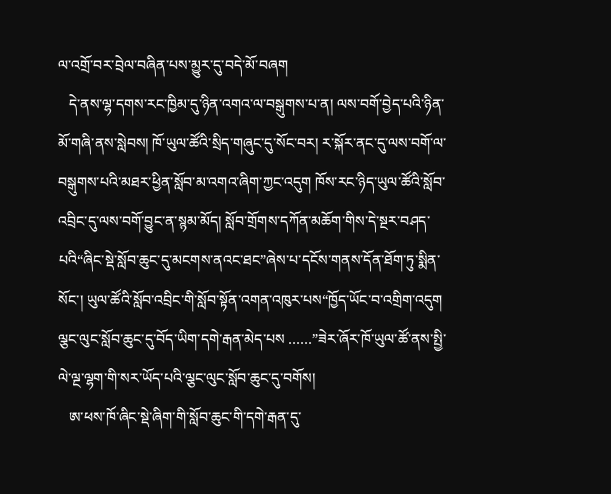ལ་འགྲོ་བར་བྲེལ་བཞིན་པས་མྱུར་དུ་བདེ་མོ་བཞག
   དེ་ནས་ལྷ་དགས་རང་ཁྱིམ་དུ་ཉིན་འགའ་ལ་བསྒུགས་པ་ན། ལས་བགོ་བྱེད་པའི་ཉིན་མོ་གཞི་ནས་སླེབས། ཁོ་ཡུལ་ཚོའི་སྲིད་གཞུང་དུ་སོང་བར། ར་སྐོར་ནང་དུ་ལས་བགོ་ལ་བསྒུགས་པའི་མཐར་ཕྱིན་སློབ་མ་འགའ་ཞིག་ཀྱང་འདུག ཁོས་རང་ཉིད་ཡུལ་ཚོའི་སློབ་འབྲིང་དུ་ལས་བགོ་བྱུང་ན་སྙམ་མོད། སློབ་གྲོགས་དཀོན་མཆོག་གིས་དེ་སྔར་བཤད་པའི“ཞིང་སྡེ་སློབ་ཆུང་དུ་མངགས་ནའང་ཐང”ཞེས་པ་དངོས་གནས་དོན་ཐོག་ཏུ་སྨིན་སོང་། ཡུལ་ཚོའི་སློབ་འབྲིང་གི་སློབ་སྟོན་འགན་འཁུར་པས“ཁྱོད་ཡོང་བ་འགྲིག་འདུག ལྕང་ལུང་སློབ་ཆུང་དུ་བོད་ཡིག་དགེ་རྒན་མེད་པས ……”ཟེར་ཞོར་ཁོ་ཡུལ་ཚོ་ནས་སྤྱི་ལེ་ལྔ་ལྷག་གི་སར་ཡོད་པའི་ལྕང་ལུང་སློབ་ཆུང་དུ་བགོས།
   ཨ་ཕས་ཁོ་ཞིང་སྡེ་ཞིག་གི་སློབ་ཆུང་གི་དགེ་རྒན་དུ་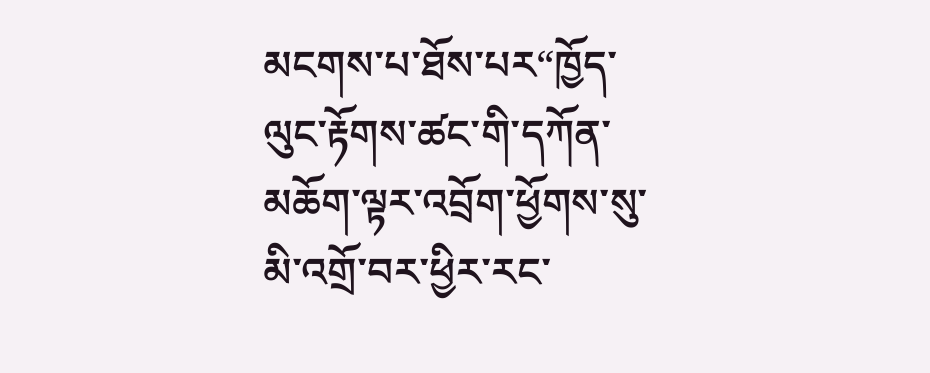མངགས་པ་ཐོས་པར“ཁྱོད་ལུང་རྟོགས་ཚང་གི་དཀོན་མཆོག་ལྟར་འབྲོག་ཕྱོགས་སུ་མི་འགྲོ་བར་ཕྱིར་རང་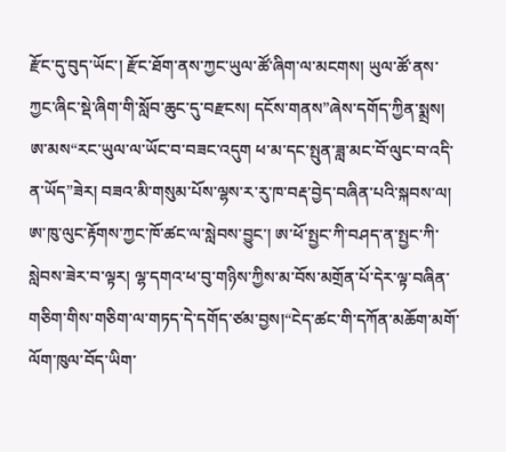རྫོང་དུ་བུད་ཡོང་། རྫོང་ཐོག་ནས་ཀྱང་ཡུལ་ཚོ་ཞིག་ལ་མངགས། ཡུལ་ཚོ་ནས་ཀྱང་ཞིང་སྡེ་ཞིག་གི་སློབ་ཆུང་དུ་བརྫངས། དངོས་གནས”ཞེས་དགོད་ཀྱིན་སྨྲས། ཨ་མས“རང་ཡུལ་ལ་ཡོང་བ་བཟང་འདུག ཕ་མ་དང་སྤུན་ཟླ་མང་བོ་ལུང་བ་འདི་ན་ཡོད”ཟེར། བཟའ་མི་གསུམ་པོས་ལྷས་ར་རུ་ཁ་བརྡ་བྱེད་བཞིན་པའི་སྐབས་ལ། ཨ་ཁུ་ལུང་རྟོགས་ཀྱང་ཁོ་ཚང་ལ་སླེབས་བྱུང་། ཨ་ཕོ་སྤྱང་ཀི་བཤད་ན་སྤྱང་ཀི་སླེབས་ཟེར་བ་ལྟར། ལྷ་དགའ་ཕ་བུ་གཉིས་ཀྱིས་མ་བོས་མགྲོན་པོ་དེར་ལྟ་བཞིན་གཅིག་གིས་གཅིག་ལ་གཏད་དེ་དགོད་ཙམ་བྱས།“ངེད་ཚང་གི་དཀོན་མཆོག་མགོ་ལོག་ཁུལ་བོད་ཡིག་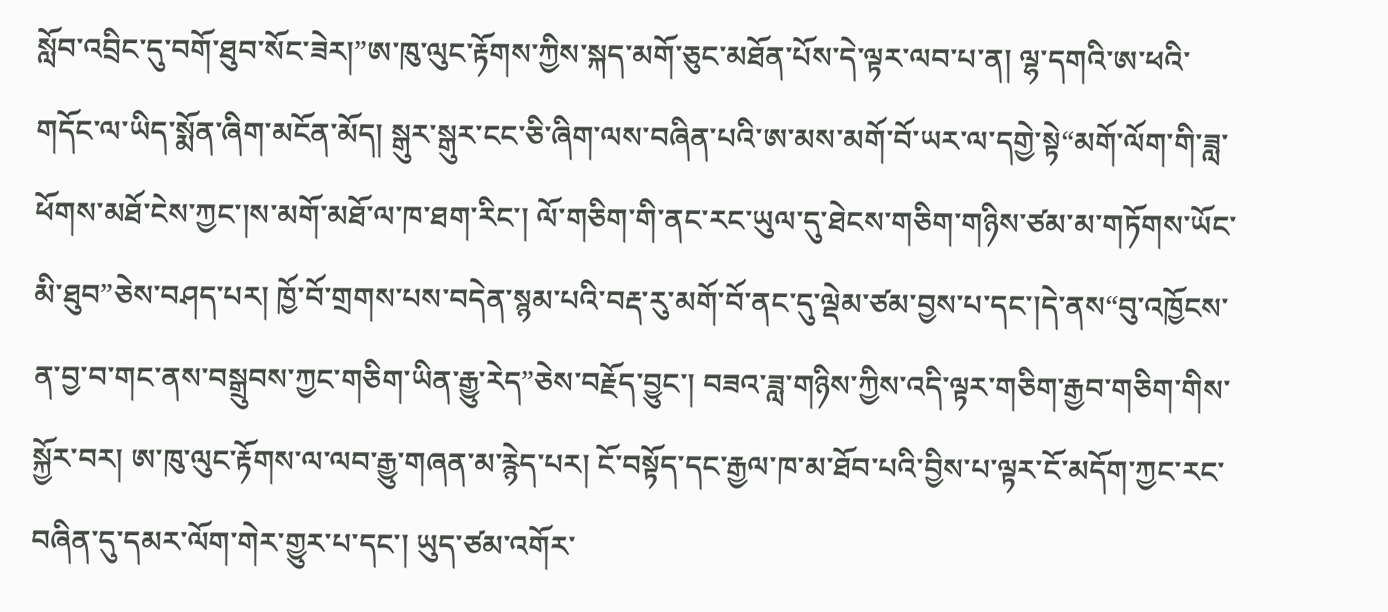སློབ་འབྲིང་དུ་བགོ་ཐུབ་སོང་ཟེར།”ཨ་ཁུ་ལུང་རྟོགས་ཀྱིས་སྐད་མགོ་ཅུང་མཐོན་པོས་དེ་ལྟར་ལབ་པ་ན། ལྷ་དགའི་ཨ་ཕའི་གདོང་ལ་ཡིད་སྨོན་ཞིག་མངོན་མོད། སྒུར་སྒུར་ངང་ཅི་ཞིག་ལས་བཞིན་པའི་ཨ་མས་མགོ་བོ་ཡར་ལ་དགྱེ་སྟེ“མགོ་ལོག་གི་ཟླ་ཕོགས་མཐོ་ངེས་ཀྱང་།ས་མགོ་མཐོ་ལ་ཁ་ཐག་རིང་། ལོ་གཅིག་གི་ནང་རང་ཡུལ་དུ་ཐེངས་གཅིག་གཉིས་ཙམ་མ་གཏོགས་ཡོང་མི་ཐུབ”ཅེས་བཤད་པར། ཁྱོ་བོ་གྲགས་པས་བདེན་སྙམ་པའི་བརྡ་རུ་མགོ་བོ་ནང་དུ་ལྡེམ་ཙམ་བྱས་པ་དང་།དེ་ནས“བུ་འཁྱོངས་ན་བྱ་བ་གང་ནས་བསྒྲུབས་ཀྱང་གཅིག་ཡིན་རྒྱུ་རེད”ཅེས་བརྗོད་བྱུང་། བཟའ་ཟླ་གཉིས་ཀྱིས་འདི་ལྟར་གཅིག་རྒྱབ་གཅིག་གིས་སྐྱོར་བར། ཨ་ཁུ་ལུང་རྟོགས་ལ་ལབ་རྒྱུ་གཞན་མ་རྙེད་པར། ངོ་བསྟོད་དང་རྒྱལ་ཁ་མ་ཐོབ་པའི་བྱིས་པ་ལྟར་ངོ་མདོག་ཀྱང་རང་བཞིན་དུ་དམར་ལོག་གེར་གྱུར་པ་དང་། ཡུད་ཙམ་འགོར་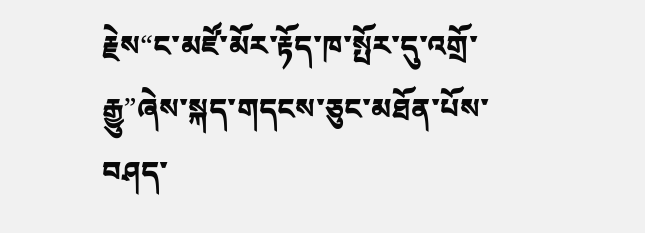རྗེས“ང་མཛོ་མོར་རྟོད་ཁ་སྤོར་དུ་འགྲོ་རྒྱུ”ཞེས་སྐད་གདངས་ཅུང་མཐོན་པོས་བཤད་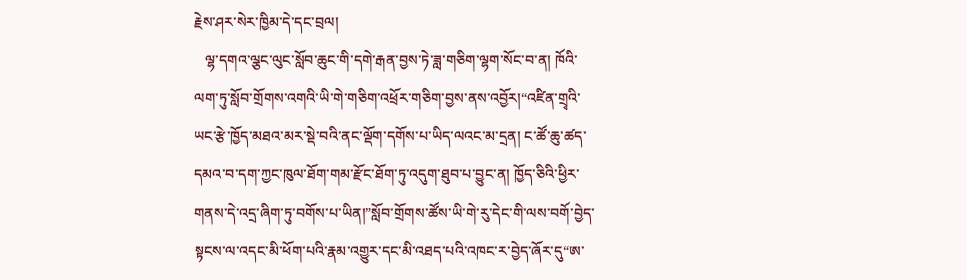རྗེས་ཤར་སེར་ཁྱིམ་དེ་དང་བྲལ།
   ལྷ་དགའ་ལྕང་ལུང་སློབ་ཆུང་གི་དགེ་རྒན་བྱས་ཏེ་ཟླ་གཅིག་ལྷག་སོང་བ་ན། ཁོའི་ལག་ཏུ་སློབ་གྲོགས་འགའི་ཡི་གེ་གཅིག་འཕྲོར་གཅིག་བྱས་ནས་འབྱོར།“འཛིན་གྲྭའི་ཡང་རྩེ་ཁྱོད་མཐའ་མར་སྡེ་བའི་ནང་ལྡོག་དགོས་པ་ཡིད་ལའང་མ་དྲན། ང་ཚོ་ཆུ་ཚད་དམའ་བ་དག་ཀྱང་ཁུལ་ཐོག་གམ་རྫོང་ཐོག་ཏུ་འདུག་ཐུབ་པ་བྱུང་ན། ཁྱོད་ཅིའི་ཕྱིར་གནས་དེ་འདྲ་ཞིག་ཏུ་བགོས་པ་ཡིན།”སློབ་གྲོགས་ཚོས་ཡི་གེ་རུ་དེང་གི་ལས་བགོ་བྱེད་སྟངས་ལ་འདང་མི་ཕོག་པའི་རྣམ་འགྱུར་དང་མི་འཐད་པའི་འཁང་ར་བྱེད་ཞོར་དུ“ཨ་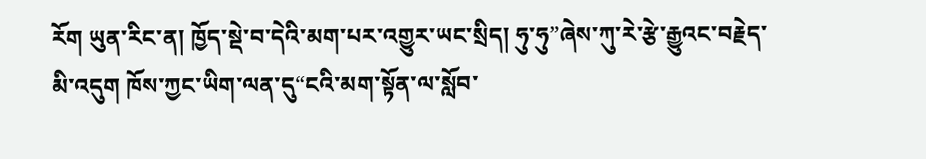རོག ཡུན་རིང་ན། ཁྱོད་སྡེ་བ་དེའི་མག་པར་འགྱུར་ཡང་སྲིད། ཧུ་ཧུ”ཞེས་ཀུ་རེ་རྩེ་རྒྱུའང་བརྗེད་མི་འདུག ཁོས་ཀྱང་ཡིག་ལན་དུ“ངའི་མག་སྟོན་ལ་སློབ་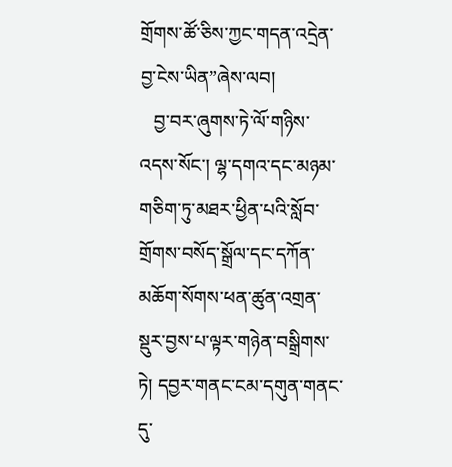གྲོགས་ཚོ་ཅིས་ཀྱང་གདན་འདྲེན་བྱ་ངེས་ཡིན”ཞེས་ལབ།
   བྱ་བར་ཞུགས་ཏེ་ལོ་གཉིས་འདས་སོང་། ལྷ་དགའ་དང་མཉམ་གཅིག་ཏུ་མཐར་ཕྱིན་པའི་སློབ་གྲོགས་བསོད་སྒྲོལ་དང་དཀོན་མཆོག་སོགས་ཕན་ཚུན་འགྲན་སྡུར་བྱས་པ་ལྟར་གཉེན་བསྒྲིགས་ཏེ། དབྱར་གནང་ངམ་དགུན་གནང་དུ་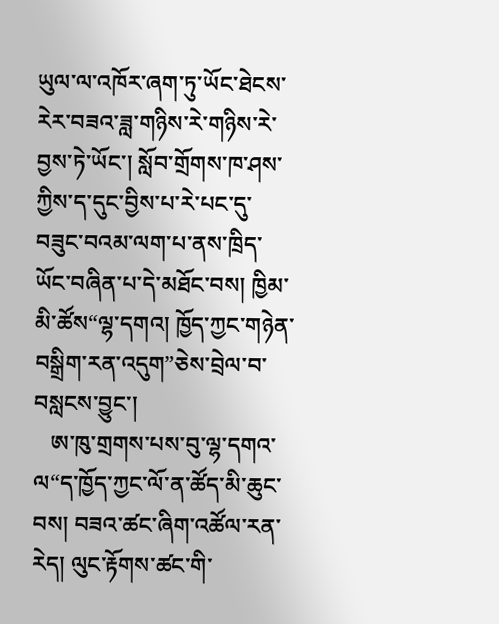ཡུལ་ལ་འཁོར་ཞག་ཏུ་ཡོང་ཐེངས་རེར་བཟའ་ཟླ་གཉིས་རེ་གཉིས་རེ་བྱས་ཏེ་ཡོང་། སློབ་གྲོགས་ཁ་ཤས་ཀྱིས་ད་དུང་བྱིས་པ་རེ་པང་དུ་བཟུང་བའམ་ལག་པ་ནས་ཁྲིད་ཡོང་བཞིན་པ་དེ་མཐོང་བས། ཁྱིམ་མི་ཚོས“ལྷ་དགའ། ཁྱོད་ཀྱང་གཉེན་བསྒྲིག་རན་འདུག”ཅེས་བྲེལ་བ་བསླངས་བྱུང་།
   ཨ་ཁུ་གྲགས་པས་བུ་ལྷ་དགའ་ལ“ད་ཁྱོད་ཀྱང་ལོ་ན་ཚོད་མི་ཆུང་བས། བཟའ་ཚང་ཞིག་འཚོལ་རན་རེད། ལུང་རྟོགས་ཚང་གི་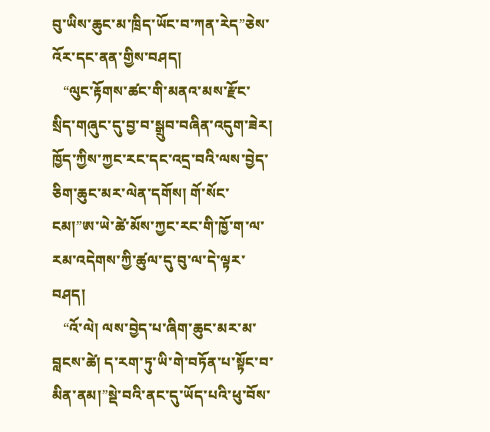བུ་ཡིས་ཆུང་མ་ཁྲིད་ཡོང་བ་ཀན་རེད”ཅེས་འོར་དང་ནན་གྱིས་བཤད།
   “ལུང་རྟོགས་ཚང་གི་མནའ་མས་རྫོང་སྲིད་གཞུང་དུ་བྱ་བ་སྒྲུབ་བཞིན་འདུག་ཟེར། ཁྱོད་ཀྱིས་ཀྱང་རང་དང་འདྲ་བའི་ལས་བྱེད་ཅིག་ཆུང་མར་ལེན་དགོས། གོ་སོང་ངམ།”ཨ་ཡེ་ཚེ་མོས་ཀྱང་རང་གི་ཁྱོ་ག་ལ་རམ་འདེགས་ཀྱི་ཚུལ་དུ་བུ་ལ་དེ་ལྟར་བཤད།
   “འོ་ལེ། ལས་བྱེད་པ་ཞིག་ཆུང་མར་མ་བླངས་ཚེ། ད་རག་ཏུ་ཡི་གེ་བཏོན་པ་སྟོང་བ་མིན་ནམ།”སྡེ་བའི་ནང་དུ་ཡོད་པའི་ཕུ་བོས་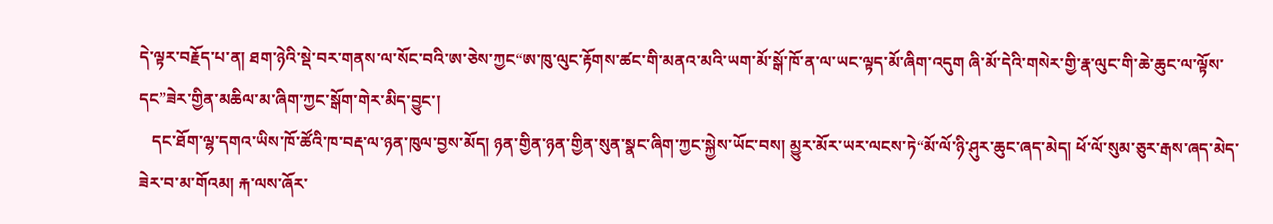དེ་ལྟར་བརྗོད་པ་ན། ཐག་ཉེའི་སྡེ་བར་གནས་ལ་སོང་བའི་ཨ་ཅེས་ཀྱང“ཨ་ཁུ་ལུང་རྟོགས་ཚང་གི་མནའ་མའི་ཡག་མོ་སྒོ་ཁོ་ན་ལ་ཡང་ལྟད་མོ་ཞིག་འདུག ཞི་མོ་དེའི་གསེར་གྱི་རྣ་ལུང་གི་ཆེ་ཆུང་ལ་ལྟོས་དང”ཟེར་གྱིན་མཆིལ་མ་ཞིག་ཀྱང་སྒོག་གེར་མིད་བྱུང་།
   དང་ཐོག་ལྷ་དགའ་ཡིས་ཁོ་ཚོའི་ཁ་བརྡ་ལ་ཉན་ཁུལ་བྱས་མོད། ཉན་གྱིན་ཉན་གྱིན་སུན་སྣང་ཞིག་ཀྱང་སྐྱེས་ཡོང་བས། མྱུར་མོར་ཡར་ལངས་ཏེ“མོ་ལོ་ཉི་ཤུར་ཆུང་ཞད་མེད། ཕོ་ལོ་སུམ་ཅུར་རྒས་ཞད་མེད་ཟེར་བ་མ་གོའམ། རྐ་ལས་ཞོར་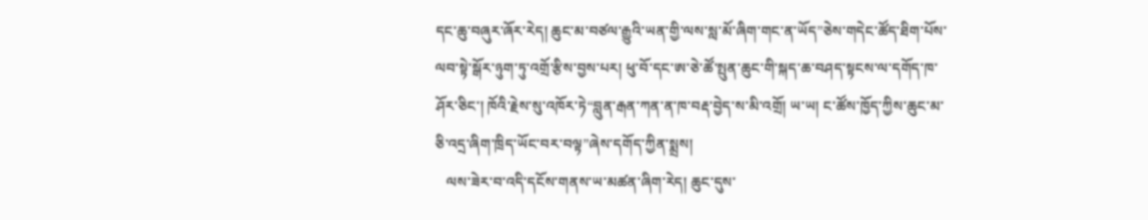དང་ཆུ་བཞུར་ཞོར་རེད། ཆུང་མ་བཙལ་རྒྱུའི་ཡན་གྱི་ལས་སླ་མོ་ཞིག་གང་ན་ཡོད”ཅེས་གདེང་ཚོད་ཐིག་པོས་ལབ་སྟེ་སྒོར་ཉུག་ཏུ་འགྲོ་རྩིས་བྱས་པར། ཕུ་བོ་དང་ཨ་ཅེ་ཚོ་སྤུན་ཆུང་གི་སྐད་ཆ་བཤད་སྟངས་ལ་དགོད་ཁ་ཤོར་ཅིང་། ཁོའི་རྗེས་སུ་འཁོར་ཏེ“བླུན་རྒན་ཀན་ན་ཁ་བརྡ་བྱེད་ས་མི་འགྲོ། ཡ་ཡ། ང་ཚོས་ཁྱོད་ཀྱིས་ཆུང་མ་ཅི་འདྲ་ཞིག་ཁྲིད་ཡོང་བར་བལྟ”ཞེས་དགོད་ཀྱིན་སྨྲས།
   ལས་ཟེར་བ་འདི་དངོས་གནས་ཡ་མཚན་ཞིག་རེད། ཆུང་དུས་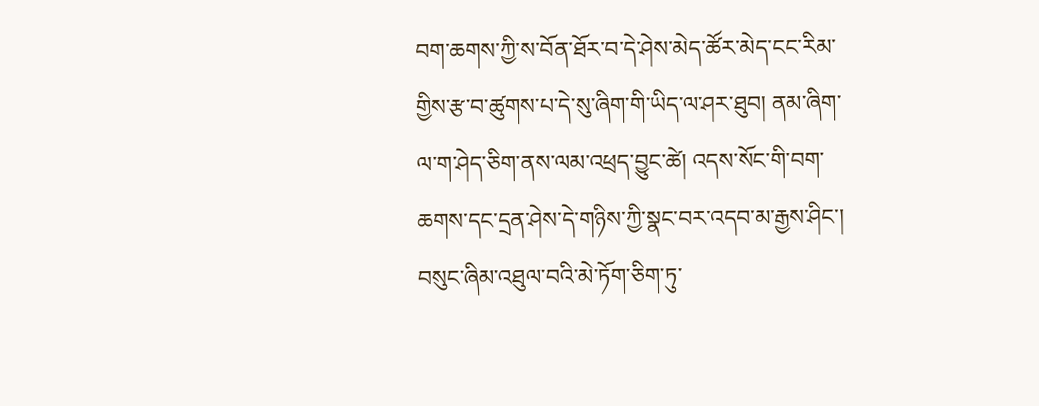བག་ཆགས་ཀྱི་ས་བོན་ཐོར་བ་དེ་ཤེས་མེད་ཚོར་མེད་ངང་རིམ་གྱིས་རྩ་བ་ཚུགས་པ་དེ་སུ་ཞིག་གི་ཡིད་ལ་ཤར་ཐུབ། ནམ་ཞིག་ལ་ག་ཤེད་ཅིག་ནས་ལམ་འཕྲད་བྱུང་ཚེ། འདས་སོང་གི་བག་ཆགས་དང་དྲན་ཤེས་དེ་གཉིས་ཀྱི་སྣང་བར་འདབ་མ་རྒྱས་ཤིང་། བསུང་ཞིམ་འཐུལ་བའི་མེ་ཏོག་ཅིག་ཏུ་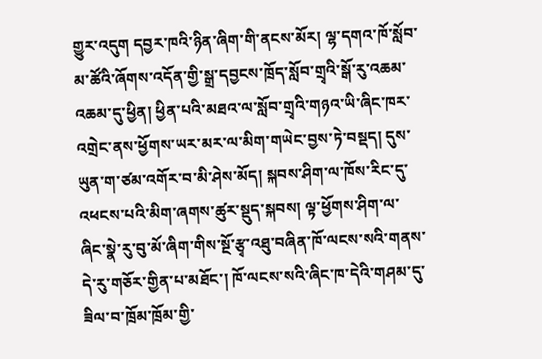གྱུར་འདུག དབྱར་ཁའི་ཉིན་ཞིག་གི་ནངས་མོར། ལྷ་དགའ་ཁོ་སློབ་མ་ཚོའི་ཞོགས་འདོན་གྱི་སྒྲ་དབྱངས་ཁྲོད་སློབ་གྲྭའི་སྒོ་རུ་འཆམ་འཆམ་དུ་ཕྱིན། ཕྱིན་པའི་མཐའ་ལ་སློབ་གྲྭའི་གཉའ་ཡི་ཞིང་ཁར་འགྲེང་ནས་ཕྱོགས་ཡར་མར་ལ་མིག་གཡེང་བྱས་ཏེ་བསྡད། དུས་ཡུན་ག་ཙམ་འགོར་བ་མི་ཤེས་མོད། སྐབས་ཤིག་ལ་ཁོས་རིང་དུ་འཕངས་པའི་མིག་ཞགས་ཚུར་སྡུད་སྐབས། ལྟ་ཕྱོགས་ཤིག་ལ་ཞིང་སྣེ་རུ་བུ་མོ་ཞིག་གིས་སྔོ་རྩྭ་འཐུ་བཞིན་ཁོ་ལངས་སའི་གནས་དེ་རུ་གཅོར་གྱིན་པ་མཐོང་། ཁོ་ལངས་སའི་ཞིང་ཁ་དེའི་གཤམ་དུ་ཟིལ་བ་ཁྲོམ་ཁྲོམ་གྱི་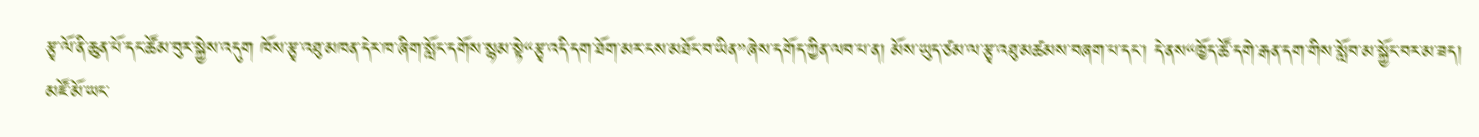རྩྭ་ལོ་ནི་ཆུན་པོ་དང་ཚོམ་བུར་སྐྱེས་འདུག ཁོས་རྩྭ་འཐུ་མཁན་དེར་ཁ་ཞིག་སློང་དགོས་སྙམ་སྟེ“རྩྭ་འདི་དག་ཐོག་མར་ངས་མཐོང་བ་ཡིན”ཞེས་དགོད་ཀྱིན་ལབ་པ་ན། མོས་ཡུད་ཙམ་ལ་རྩྭ་འཐུ་མཚམས་བཞག་པ་དང་། དེ་ནས“ཁྱོད་ཚོ་དགེ་རྒན་དག་གིས་སློབ་མ་སྐྱོང་བར་མ་ཟད། མཛོ་མོ་ཡང་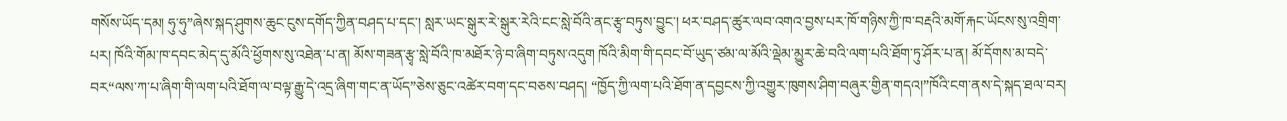གསོས་ཡོད་དམ། ཧུ་ཧུ”ཞེས་སྐད་ཤུགས་ཆུང་ངུས་དགོད་ཀྱིན་བཤད་པ་དང་། སླར་ཡང་སྒུར་རེ་སྒུར་རེའི་ངང་སླེ་བོའི་ནང་རྩྭ་བཏུས་བྱུང་། ཕར་བཤད་ཚུར་ལབ་འགའ་བྱས་པར་ཁོ་གཉིས་ཀྱི་ཁ་བརྡའི་མགོ་རྐང་ཡོངས་སུ་འགྲིག་པར། ཁོའི་གོམ་ཁ་དབང་མེད་དུ་མོའི་ཕྱོགས་སུ་འཐེན་པ་ན། མོས་གཟན་རྩྭ་སླེ་བོའི་ཁ་མཐོར་ཉེ་བ་ཞིག་བཏུས་འདུག ཁོའི་མིག་གི་དབང་བོ་ཡུད་ཙམ་ལ་མོའི་ལྡེམ་མྱུར་ཆེ་བའི་ལག་པའི་ཐོག་ཏུ་ཤོར་པ་ན། མོ་དོགས་མ་བདེ་བར“ལས་ཀ་པ་ཞིག་གི་ལག་པའི་ཐོག་ལ་བལྟ་རྒྱུ་དེ་འདྲ་ཞིག་གང་ན་ཡོད”ཅེས་ཅུང་འཚེར་བག་དང་བཅས་བཤད། “ཁྱོད་ཀྱི་ལག་པའི་ཐོག་ན་དབྱངས་ཀྱི་འགྱུར་ཁུགས་ཤིག་བཞུར་གྱིན་གདའ།”ཁོའི་ངག་ནས་དེ་སྐད་ཐལ་བར།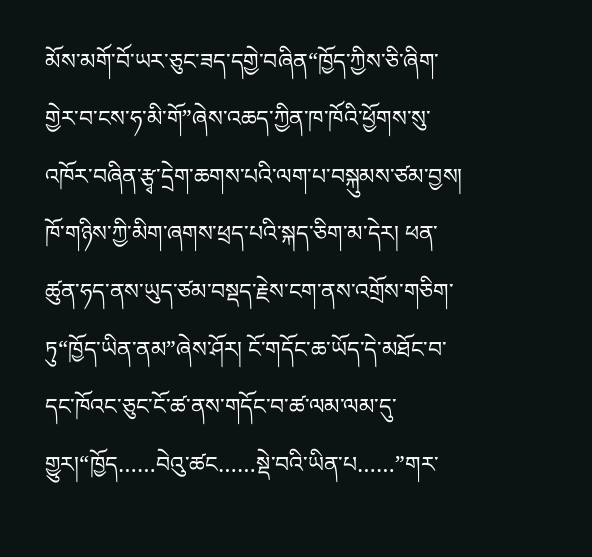མོས་མགོ་བོ་ཡར་ཅུང་ཟད་དགྱེ་བཞིན“ཁྱོད་ཀྱིས་ཅི་ཞིག་གྱེར་བ་ངས་ཧ་མི་གོ”ཞེས་འཆད་ཀྱིན་ཁ་ཁོའི་ཕྱོགས་སུ་འཁོར་བཞིན་རྩྭ་དྲེག་ཆགས་པའི་ལག་པ་བསྐུམས་ཙམ་བྱས། ཁོ་གཉིས་ཀྱི་མིག་ཞགས་ཕྲད་པའི་སྐད་ཅིག་མ་དེར། ཕན་ཚུན་ཧད་ནས་ཡུད་ཙམ་བསྡད་རྗེས་ངག་ནས་འགྲོས་གཅིག་ཏུ“ཁྱོད་ཡིན་ནམ”ཞེས་ཤོར། ངོ་གདོང་ཆ་ཡོད་དེ་མཐོང་བ་དང་ཁོའང་ཅུང་ངོ་ཚ་ནས་གདོང་བ་ཚ་ལམ་ལམ་དུ་གྱུར།“ཁྱོད……བེའུ་ཚང……སྡེ་བའི་ཡིན་པ……”གར་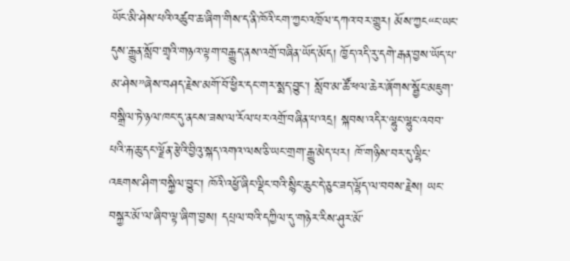ཡོང་མི་ཤེས་པའི་འཚུབ་ཆ་ཞིག་གིས་ད་ནི་ཁོའི་ངག་ཀྱང་འཁྲོལ་དཀའ་བར་གྱུར། མོས་ཀྱང“ང་ཡང་དུས་རྒྱུན་སློབ་གྲྭའི་གཉའ་ལྟག་བརྒྱུད་ནས་འགྲོ་བཞིན་ཡོད་མོད། ཁྱོད་འདི་རུ་དགེ་རྒན་བྱས་ཡོད་པ་མ་ཤེས”ཞེས་བཤད་རྗེས་མགོ་བོ་ཕྱིར་དང་གར་སྨད་བྱུང་། སློབ་མ་ཚོ་ཕལ་ཆེར་ཞོགས་སྦྱོང་མཇུག་བསྒྲིལ་ཏེ་ཉལ་ཁང་དུ་ནངས་ཟས་ལ་རོལ་པར་འགྲོ་བཞིན་པ་འདྲ། སྐབས་འདིར་ལྷུང་ལྷུང་འབབ་པའི་རྐ་ཆུ་དང་ལྗོན་རྩེའི་བྱིའུ་སྐད་འགའ་ལས་ཅི་ཡང་གྲག་རྒྱུ་མེད་པར། ཁོ་གཉིས་བར་དུ་ལྷིང་འཇགས་ཤིག་བསྐྱིལ་བྱུང་། ཁོའི་འཕྱོ་ཞིང་ལྡིང་བའི་སྙིང་ཆུང་དེ་ཅུང་ཟད་ལྷོད་ལ་བབས་རྗེས། ཡང་བསྐྱར་མོ་ལ་ཞིབ་ལྟ་ཞིག་བྱས། དཔྲལ་བའི་དཀྱིལ་དུ་གཉེར་རིས་ཤུར་མོ་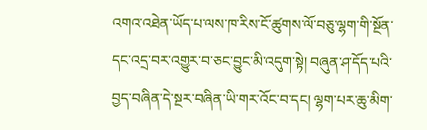འགའ་འཐེན་ཡོད་པ་ལས་ཁ་རིས་ངོ་ཚུགས་ལོ་བཅུ་ལྷག་གི་སྔོན་དང་འདྲ་བར་འགྱུར་བ་ཅང་བྱུང་མི་འདུག་སྟེ། བཞུན་ཤ་དོད་པའི་བྱད་བཞིན་དེ་སྔར་བཞིན་ཡི་གར་འོང་བ་དང། ལྷག་པར་ཆུ་མིག་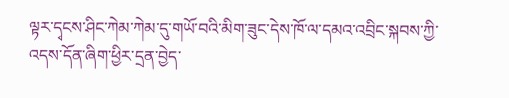ལྟར་དྭངས་ཤིང་ཀེམ་ཀེམ་དུ་གཡོ་བའི་མིག་ཟུང་དེས་ཁོ་ལ་དམའ་འབྲིང་སྐབས་ཀྱི་འདས་དོན་ཞིག་ཕྱིར་དྲན་བྱེད་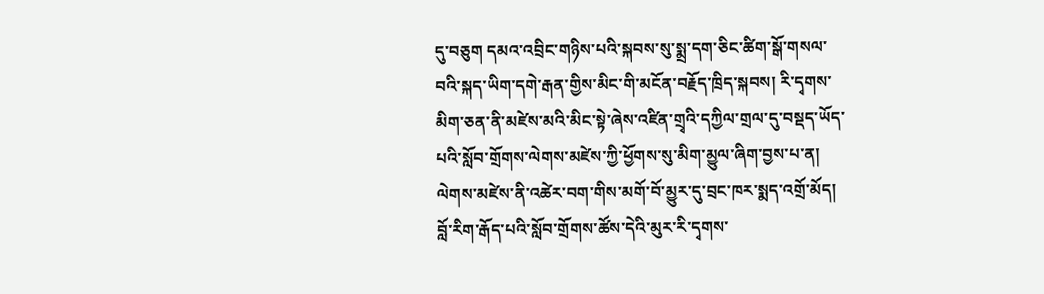དུ་བཅུག དམའ་འབྲིང་གཉིས་པའི་སྐབས་སུ་སྨྲ་དག་ཅིང་ཚིག་སྒོ་གསལ་བའི་སྐད་ཡིག་དགེ་རྒན་གྱིས་མིང་གི་མངོན་བརྗོད་ཁྲིད་སྐབས། རི་དྭགས་མིག་ཅན་ནི་མཛེས་མའི་མིང་སྟེ་ཞེས་འཛིན་གྲྭའི་དཀྱིལ་གྲལ་དུ་བསྡད་ཡོད་པའི་སློབ་གྲོགས་ལེགས་མཛེས་ཀྱི་ཕྱོགས་སུ་མིག་མྱུལ་ཞིག་བྱས་པ་ན། ལེགས་མཛེས་ནི་འཚེར་བག་གིས་མགོ་བོ་མྱུར་དུ་བྲང་ཁར་སྨད་འགྲོ་མོད། བློ་རིག་རྒོད་པའི་སློབ་གྲོགས་ཚོས་དེའི་མུར་རི་དྭགས་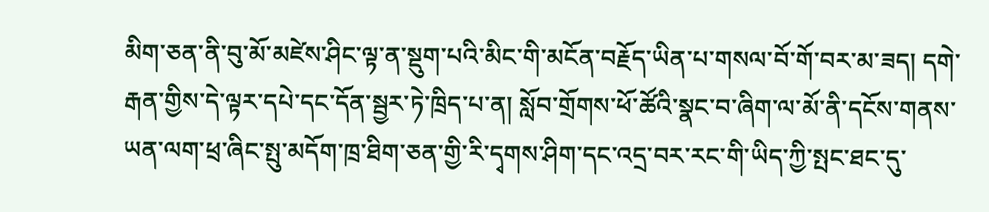མིག་ཅན་ནི་བུ་མོ་མཛེས་ཤིང་ལྟ་ན་སྡུག་པའི་མིང་གི་མངོན་བརྗོད་ཡིན་པ་གསལ་བོ་གོ་བར་མ་ཟད། དགེ་རྒན་གྱིས་དེ་ལྟར་དཔེ་དང་དོན་སྦྱར་ཏེ་ཁྲིད་པ་ན། སློབ་གྲོགས་ཕོ་ཚོའི་སྣང་བ་ཞིག་ལ་མོ་ནི་དངོས་གནས་ཡན་ལག་ཕྲ་ཞིང་སྤུ་མདོག་ཁྲ་ཐིག་ཅན་གྱི་རི་དྭགས་ཤིག་དང་འདྲ་བར་རང་གི་ཡིད་ཀྱི་སྤང་ཐང་དུ་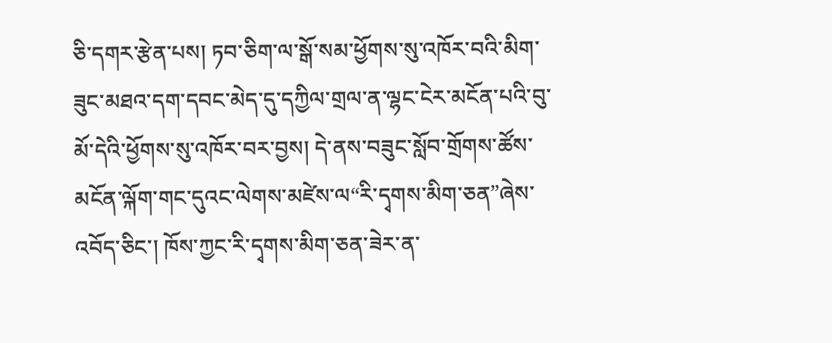ཅི་དགར་རྩེན་པས། ཏབ་ཅིག་ལ་སྒོ་སམ་ཕྱོགས་སུ་འཁོར་བའི་མིག་ཟུང་མཐའ་དག་དབང་མེད་དུ་དཀྱིལ་གྲལ་ན་ལྷང་ངེར་མངོན་པའི་བུ་མོ་དེའི་ཕྱོགས་སུ་འཁོར་བར་བྱས། དེ་ནས་བཟུང་སློབ་གྲོགས་ཚོས་མངོན་ལྐོག་གང་དུའང་ལེགས་མཛེས་ལ“རི་དྭགས་མིག་ཅན”ཞེས་འབོད་ཅིང་། ཁོས་ཀྱང་རི་དྭགས་མིག་ཅན་ཟེར་ན་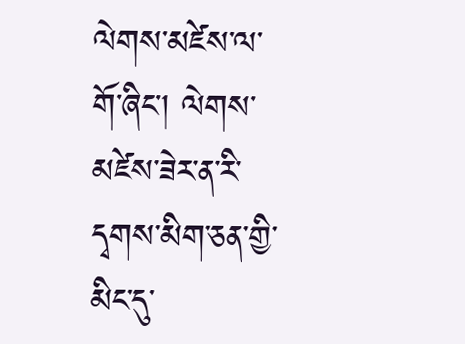ལེགས་མཛེས་ལ་གོ་ཞིང་། ལེགས་མཛེས་ཟེར་ན་རི་དྭགས་མིག་ཅན་གྱི་མིང་དུ་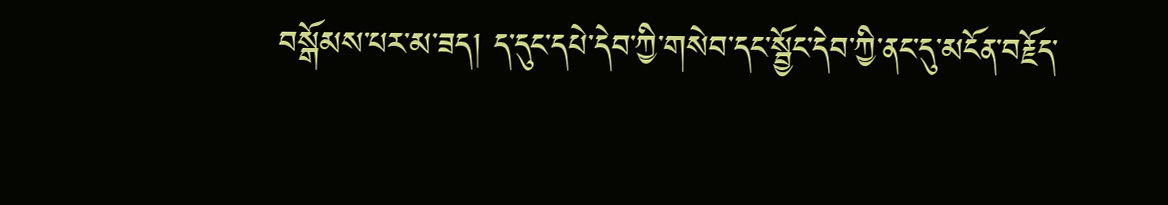བསྒོམས་པར་མ་ཟད། ད་དུང་དཔེ་དེབ་ཀྱི་གསེབ་དང་སྦྱོང་དེབ་ཀྱི་ནང་དུ་མངོན་བརྗོད་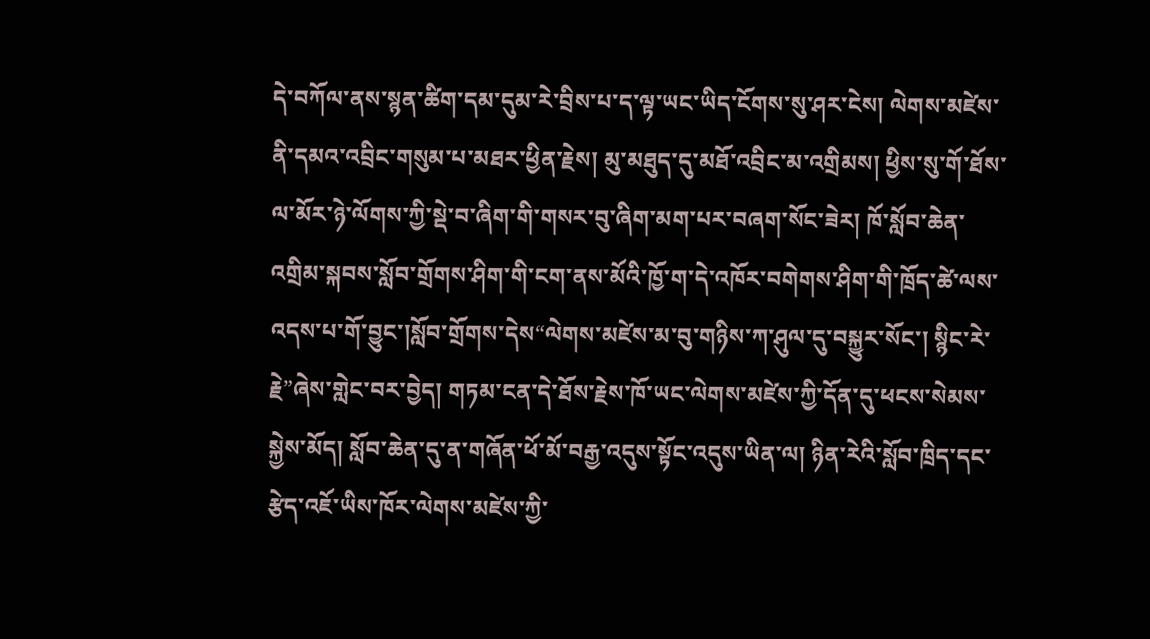དེ་བཀོལ་ནས་སྙན་ཚིག་དམ་དུམ་རེ་བྲིས་པ་ད་ལྟ་ཡང་ཡིད་ངོགས་སུ་ཤར་ངེས། ལེགས་མཛེས་ནི་དམའ་འབྲིང་གསུམ་པ་མཐར་ཕྱིན་རྗེས། མུ་མཐུད་དུ་མཐོ་འབྲིང་མ་འགྲིམས། ཕྱིས་སུ་གོ་ཐོས་ལ་མོར་ཉེ་ལོགས་ཀྱི་སྡེ་བ་ཞིག་གི་གསར་བུ་ཞིག་མག་པར་བཞག་སོང་ཟེར། ཁོ་སློབ་ཆེན་འགྲིམ་སྐབས་སློབ་གྲོགས་ཤིག་གི་ངག་ནས་མོའི་ཁྱོ་ག་དེ་འཁོར་བགེགས་ཤིག་གི་ཁྲོད་ཚེ་ལས་འདས་པ་གོ་བྱུང་།སློབ་གྲོགས་དེས“ལེགས་མཛེས་མ་བུ་གཉིས་ཀ་ཤུལ་དུ་བསྐྱུར་སོང་། སྙིང་རེ་རྗེ”ཞེས་གླེང་བར་བྱེད། གཏམ་ངན་དེ་ཐོས་རྗེས་ཁོ་ཡང་ལེགས་མཛེས་ཀྱི་དོན་དུ་ཕངས་སེམས་སྐྱེས་མོད། སློབ་ཆེན་དུ་ན་གཞོན་ཕོ་མོ་བརྒྱ་འདུས་སྟོང་འདུས་ཡིན་ལ། ཉིན་རེའི་སློབ་ཁྲིད་དང་རྩེད་འཇོ་ཡིས་ཁོར་ལེགས་མཛེས་ཀྱི་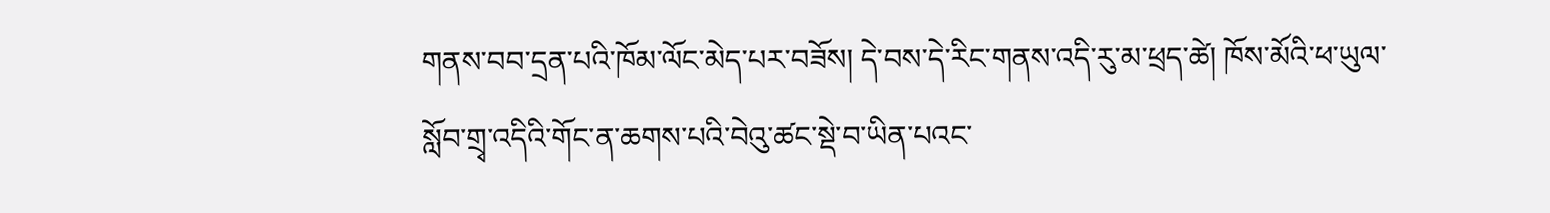གནས་བབ་དྲན་པའི་ཁོམ་ལོང་མེད་པར་བཟོས། དེ་བས་དེ་རིང་གནས་འདི་རུ་མ་ཕྲད་ཚེ། ཁོས་མོའི་ཕ་ཡུལ་སློབ་གྲྭ་འདིའི་གོང་ན་ཆགས་པའི་བེའུ་ཚང་སྡེ་བ་ཡིན་པའང་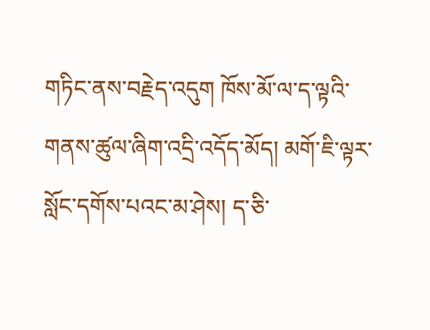གཏིང་ནས་བརྗེད་འདུག ཁོས་མོ་ལ་ད་ལྟའི་གནས་ཚུལ་ཞིག་འདྲི་འདོད་མོད། མགོ་ཇི་ལྟར་སློང་དགོས་པའང་མ་ཤེས། ད་ཅི་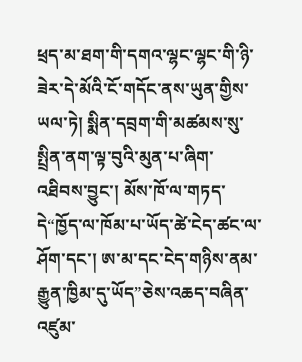ཕྲད་མ་ཐག་གི་དགའ་ལྷང་ལྷང་གི་ཉི་ཟེར་དེ་མོའི་ངོ་གདོང་ནས་ཡུན་གྱིས་ཡལ་ཏེ། སྨིན་དབྲག་གི་མཚམས་སུ་སྤྲིན་ནག་ལྟ་བུའི་མུན་པ་ཞིག་འཐིབས་བྱུང་། མོས་ཁོ་ལ་གཏད་དེ“ཁྱོད་ལ་ཁོམ་པ་ཡོད་ཚེ་ངེད་ཚང་ལ་ཤོག་དང་། ཨ་མ་དང་ངེད་གཉིས་ནམ་རྒྱུན་ཁྱིམ་དུ་ཡོད”ཅེས་འཆད་བཞིན་འཛུམ་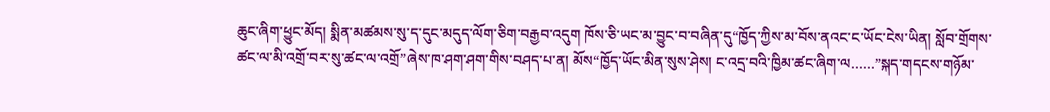ཆུང་ཞིག་ཕྱུང་མོད། སྨིན་མཚམས་སུ་ད་དུང་མདུད་ལོག་ཅིག་བརྒྱབ་འདུག ཁོས་ཅི་ཡང་མ་བྱུང་བ་བཞིན་དུ“ཁྱོད་ཀྱིས་མ་བོས་ནའང་ང་ཡོང་ངེས་ཡིན། སློབ་གྲོགས་ཚང་ལ་མི་འགྲོ་བར་སུ་ཚང་ལ་འགྲོ”ཞེས་ཁ་ཤག་ཤག་གིས་བཤད་པ་ན། མོས“ཁྱོད་ཡོང་མིན་སུས་ཤེས། ང་འདྲ་བའི་ཁྱིམ་ཚང་ཞིག་ལ……”སྐད་གདངས་གཉོམ་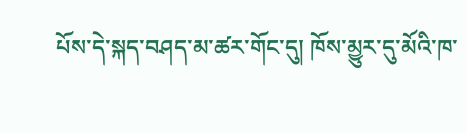པོས་དེ་སྐད་བཤད་མ་ཚར་གོང་དུ། ཁོས་མྱུར་དུ་མོའི་ཁ་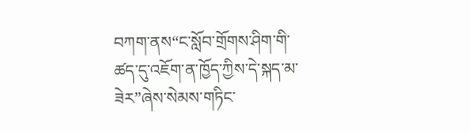བཀག་ནས“ང་སློབ་གྲོགས་ཤིག་གི་ཚད་དུ་འཇོག་ན་ཁྱོད་ཀྱིས་དེ་སྐད་མ་ཟེར”ཞེས་སེམས་གཏིང་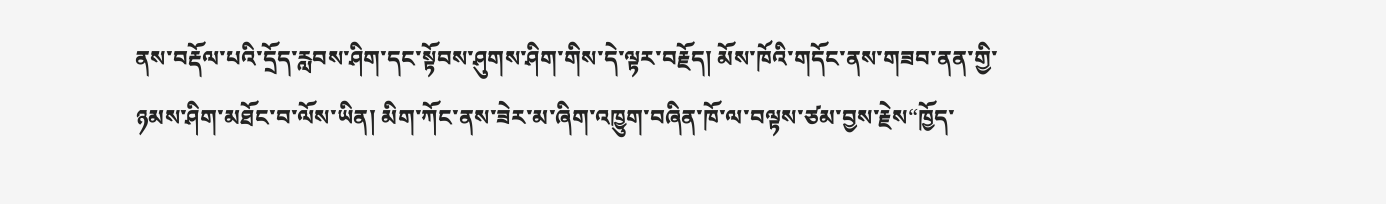ནས་བརྡོལ་པའི་དྲོད་རླབས་ཤིག་དང་སྟོབས་ཤུགས་ཤིག་གིས་དེ་ལྟར་བརྗོད། མོས་ཁོའི་གདོང་ནས་གཟབ་ནན་གྱི་ཉམས་ཤིག་མཐོང་བ་ལོས་ཡིན། མིག་ཀོང་ནས་ཟེར་མ་ཞིག་འཁྱུག་བཞིན་ཁོ་ལ་བལྟས་ཙམ་བྱས་རྗེས“ཁྱོད་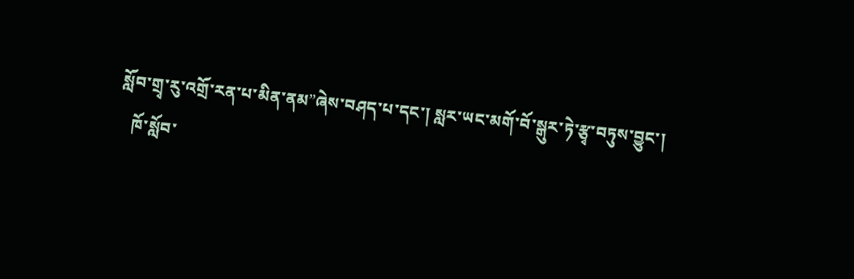སློབ་གྲྭ་རུ་འགྲོ་རན་པ་མིན་ནམ”ཞེས་བཤད་པ་དང་། སླར་ཡང་མགོ་བོ་སྒུར་ཏེ་རྩྭ་བཏུས་བྱུང་།
   ཁོ་སློབ་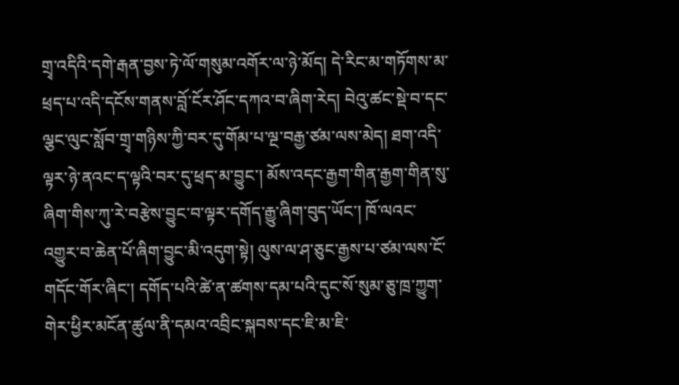གྲྭ་འདིའི་དགེ་རྒན་བྱས་ཏེ་ལོ་གསུམ་འགོར་ལ་ཉེ་མོད། དེ་རིང་མ་གཏོགས་མ་ཕྲད་པ་འདི་དངོས་གནས་བློ་ངོར་ཤོང་དཀའ་བ་ཞིག་རེད། བེའུ་ཚང་སྡེ་བ་དང་ལྕང་ལུང་སློབ་གྲྭ་གཉིས་ཀྱི་བར་དུ་གོམ་པ་ལྔ་བརྒྱ་ཙམ་ལས་མེད། ཐག་འདི་ལྟར་ཉེ་ནའང་ད་ལྟའི་བར་དུ་ཕྲད་མ་བྱུང་། མོས་འདང་རྒྱག་གིན་རྒྱག་གིན་སུ་ཞིག་གིས་ཀུ་རེ་བརྩེས་བྱུང་བ་ལྟར་དགོད་རྒྱུ་ཞིག་བུད་ཡོང་། ཁོ་ལའང་འགྱུར་བ་ཆེན་པོ་ཞིག་བྱུང་མི་འདུག་སྟེ། ལུས་ལ་ཤ་ཅུང་རྒྱས་པ་ཙམ་ལས་ངོ་གདོང་གོར་ཞིང་། དགོད་པའི་ཚེ་ན་ཚགས་དམ་པའི་དུང་སོ་སུམ་ཅུ་ཁྲ་ཀྱུག་གེར་ཕྱིར་མངོན་ཚུལ་ནི་དམའ་འབྲིང་སྐབས་དང་ཇི་མ་ཇི་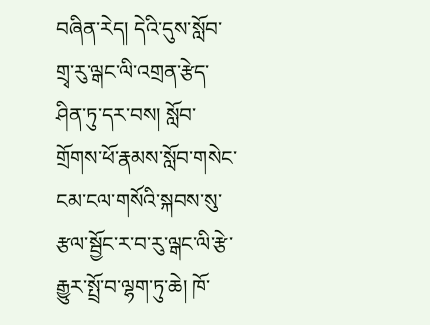བཞིན་རེད། དེའི་དུས་སློབ་གྲྭ་རུ་ལྒང་ལི་འགྲན་རྩེད་ཤིན་ཏུ་དར་བས། སློབ་གྲོགས་ཕོ་རྣམས་སློབ་གསེང་ངམ་ངལ་གསོའི་སྐབས་སུ་རྩལ་སྦྱོང་ར་བ་རུ་ལྒང་ལི་རྩེ་རྒྱུར་སྤྲོ་བ་ལྷག་ཏུ་ཆེ། ཁོ་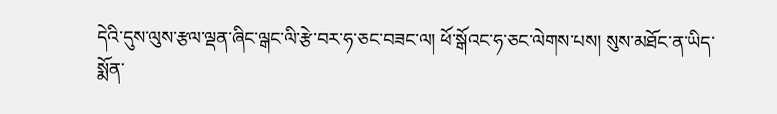དེའི་དུས་ལུས་རྩལ་ལྡན་ཞིང་ལྒང་ལི་རྩེ་བར་ཧ་ཅང་བཟང་ལ། ཕོ་སྒོའང་ཧ་ཅང་ལེགས་པས། སུས་མཐོང་ན་ཡིད་སྨོན་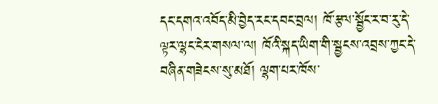དང་དགའ་འབོད་མི་བྱེད་རང་དབང་བྲལ། ཁོ་རྩལ་སྦྱོང་ར་བ་རུ་དེ་ལྟར་ལྷང་ངེར་གསལ་ལ། ཁོའི་སྐད་ཡིག་གི་སྦྱངས་འབྲས་ཀྱང་དེ་བཞིན་གཟེངས་སུ་མཐོ། ལྷག་པར་ཁོས་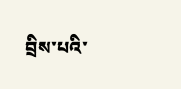བྲིས་པའི་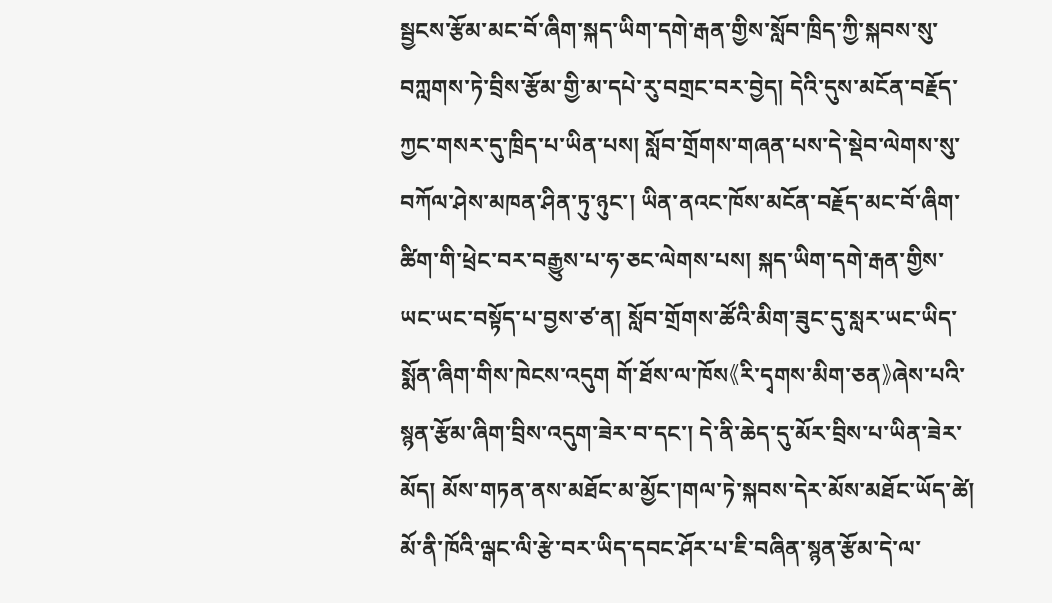སྦྱངས་རྩོམ་མང་བོ་ཞིག་སྐད་ཡིག་དགེ་རྒན་གྱིས་སློབ་ཁྲིད་ཀྱི་སྐབས་སུ་བཀླགས་ཏེ་བྲིས་རྩོམ་གྱི་མ་དཔེ་རུ་བགྲང་བར་བྱེད། དེའི་དུས་མངོན་བརྗོད་ཀྱང་གསར་དུ་ཁྲིད་པ་ཡིན་པས། སློབ་གྲོགས་གཞན་པས་དེ་སྡེབ་ལེགས་སུ་བཀོལ་ཤེས་མཁན་ཤིན་ཏུ་ཉུང་། ཡིན་ནའང་ཁོས་མངོན་བརྗོད་མང་བོ་ཞིག་ཚིག་གི་ཕྲེང་བར་བརྒྱུས་པ་ཧ་ཅང་ལེགས་པས། སྐད་ཡིག་དགེ་རྒན་གྱིས་ཡང་ཡང་བསྟོད་པ་བྱས་ཙ་ན། སློབ་གྲོགས་ཚོའི་མིག་ཟུང་དུ་སླར་ཡང་ཡིད་སྨོན་ཞིག་གིས་ཁེངས་འདུག གོ་ཐོས་ལ་ཁོས《རི་དྭགས་མིག་ཅན》ཞེས་པའི་སྙན་རྩོམ་ཞིག་བྲིས་འདུག་ཟེར་བ་དང་། དེ་ནི་ཆེད་དུ་མོར་བྲིས་པ་ཡིན་ཟེར་མོད། མོས་གཏན་ནས་མཐོང་མ་མྱོང་།གལ་ཏེ་སྐབས་དེར་མོས་མཐོང་ཡོད་ཚེ། མོ་ནི་ཁོའི་ལྒང་ལི་རྩེ་བར་ཡིད་དབང་ཤོར་པ་ཇི་བཞིན་སྙན་རྩོམ་དེ་ལ་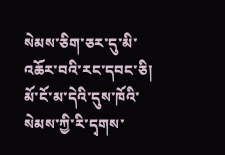སེམས་ཅིག་ཅར་དུ་མི་འཆོར་བའི་རང་དབང་ཅི། མོ་ངོ་མ་དེའི་དུས་ཁོའི་སེམས་ཀྱི་རི་དྭགས་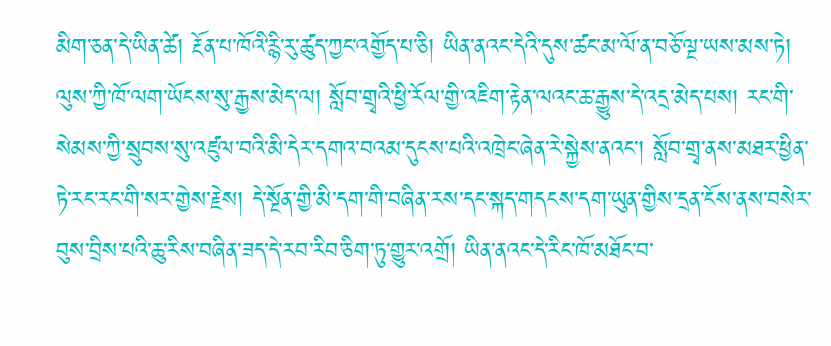མིག་ཅན་དེ་ཡིན་ཚེ། རྔོན་པ་ཁོའི་རྙི་རུ་ཚུད་ཀྱང་འགྱོད་པ་ཅི། ཡིན་ནའང་དེའི་དུས་ཚང་མ་ལོ་ན་བཅོ་ལྔ་ཡས་མས་ཏེ། ལུས་ཀྱི་ཁོ་ལག་ཡོངས་སུ་རྒྱས་མེད་ལ། སློབ་གྲྭའི་ཕྱི་རོལ་གྱི་འཇིག་རྟེན་ལའང་ཆ་རྒྱུས་དེ་འདྲ་མེད་པས། རང་གི་སེམས་ཀྱི་སྲུབས་སུ་འཛུལ་བའི་མི་དེར་དགའ་བའམ་དུངས་པའི་འཁྲེང་ཞེན་རེ་སྐྱེས་ནའང་། སློབ་གྲྭ་ནས་མཐར་ཕྱིན་ཏེ་རང་རང་གི་སར་གྱེས་རྗེས། དེ་སྔོན་གྱི་མི་དག་གི་བཞིན་རས་དང་སྐད་གདངས་དག་ཡུན་གྱིས་དྲན་ངོས་ནས་བསེར་བུས་བྲིས་པའི་ཆུ་རིས་བཞིན་ཟད་དེ་རབ་རིབ་ཅིག་ཏུ་གྱུར་འགྲོ། ཡིན་ནའང་དེ་རིང་ཁོ་མཐོང་བ་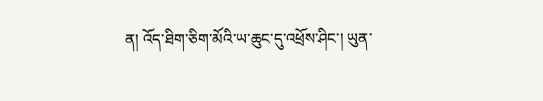ན། འོད་ཐིག་ཅིག་མོའི་ཡ་ཆུང་དུ་འཕྲོས་ཤིང་། ཡུན་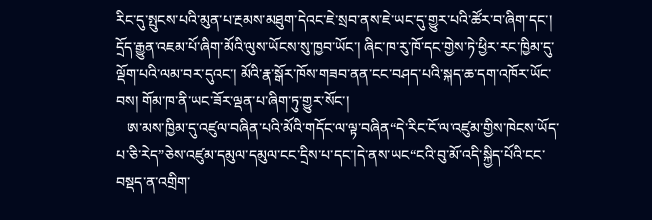རིང་དུ་སྤུངས་པའི་མུན་པ་རྔམས་མཐུག་དེའང་ཇེ་སྲབ་ནས་ཇེ་ཡང་དུ་གྱུར་པའི་ཚོར་བ་ཞིག་དང་། དྲོད་རྒྱུན་འཇམ་པོ་ཞིག་མོའི་ལུས་ཡོངས་སུ་ཁྱབ་ཡོང་། ཞིང་ཁ་རུ་ཁོ་དང་གྱེས་ཏེ་ཕྱིར་རང་ཁྱིམ་དུ་ལྡོག་པའི་ལམ་བར་དུའང་། མོའི་རྣ་སྒོར་ཁོས་གཟབ་ནན་ངང་བཤད་པའི་སྐད་ཆ་དག་འཁོར་ཡོང་བས། གོམ་ཁ་ནི་ཡང་ཟོར་ལྡན་པ་ཞིག་ཏུ་གྱུར་སོང་།
   ཨ་མས་ཁྱིམ་དུ་འཛུལ་བཞིན་པའི་མོའི་གདོང་ལ་ལྟ་བཞིན“དེ་རིང་ངོ་ལ་འཛུམ་གྱིས་ཁེངས་ཡོད་པ་ཅི་རེད”ཅེས་འཛུམ་དམུལ་དམུལ་ངང་དྲིས་པ་དང་།དེ་ནས་ཡང“ངའི་བུ་མོ་འདི་སྐྱིད་པོའི་ངང་བསྡད་ན་འགྲིག་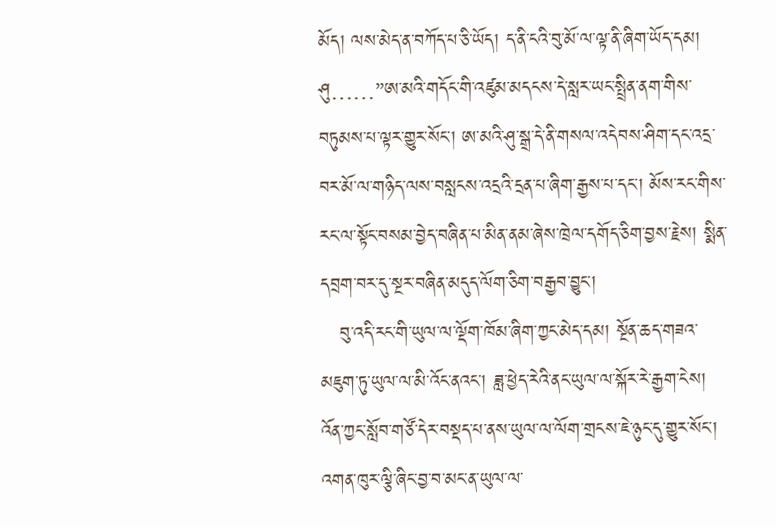མོད། ལས་མེད་ན་བཀོད་པ་ཅི་ཡོད། ད་ནི་ངའི་བུ་མོ་ལ་ལྟ་ནི་ཞིག་ཡོད་དམ། ཤུ……”ཨ་མའི་གདོང་གི་འཛུམ་མདངས་དེ་སླར་ཡང་སྤྲིན་ནག་གིས་བཏུམས་པ་ལྟར་གྱུར་སོང་། ཨ་མའི་ཤུ་སྒྲ་དེ་ནི་གསལ་འདེབས་ཤིག་དང་འདྲ་བར་མོ་ལ་གཉིད་ལས་བསླངས་འདྲའི་དྲན་པ་ཞིག་རྒྱས་པ་དང་། མོས་རང་གིས་རང་ལ་སྟོང་བསམ་བྱེད་བཞིན་པ་མིན་ནམ་ཞེས་ཁྲེལ་དགོད་ཅིག་བྱས་རྗེས། སྨིན་དབྲག་བར་དུ་སྔར་བཞིན་མདུད་ལོག་ཅིག་བརྒྱབ་བྱུང་།
   བུ་འདི་རང་གི་ཡུལ་ལ་ལྡོག་ཁོམ་ཞིག་ཀྱང་མེད་དམ། སྔོན་ཆད་གཟའ་མཇུག་ཏུ་ཡུལ་ལ་མི་འོང་ནའང་། ཟླ་ཕྱེད་རེའི་ནང་ཡུལ་ལ་སྐོར་རེ་རྒྱག་ངེས། འོན་ཀྱང་སློབ་གཙོ་དེར་བསྡད་པ་ནས་ཡུལ་ལ་ལོག་གྲངས་ཇེ་ཉུང་དུ་གྱུར་སོང་། འགན་ཁུར་ལྕི་ཞིང་བྱ་བ་མང་ན་ཡུལ་ལ་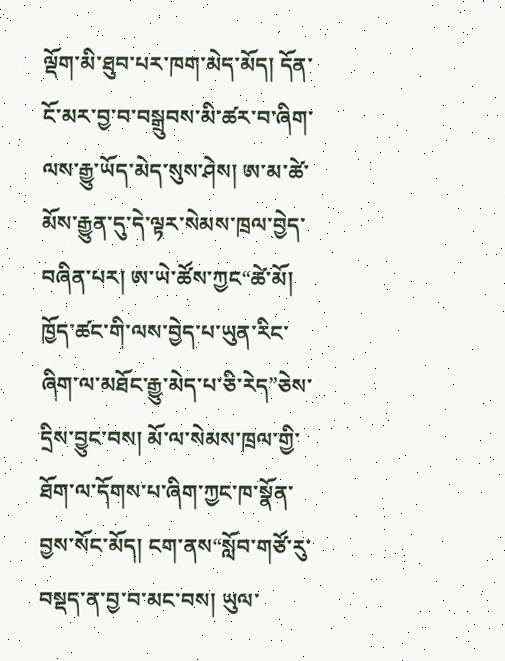ལྡོག་མི་ཐུབ་པར་ཁག་མེད་མོད། དོན་ངོ་མར་བྱ་བ་བསྒྲུབས་མི་ཚར་བ་ཞིག་ལས་རྒྱུ་ཡོད་མེད་སུས་ཤེས། ཨ་མ་ཚེ་མོས་རྒྱུན་དུ་དེ་ལྟར་སེམས་ཁྲལ་བྱེད་བཞིན་པར། ཨ་ཡེ་ཚོས་ཀྱང“ཚེ་མོ། ཁྱོད་ཚང་གི་ལས་བྱེད་པ་ཡུན་རིང་ཞིག་ལ་མཐོང་རྒྱུ་མེད་པ་ཅི་རེད”ཅེས་དྲིས་བྱུང་བས། མོ་ལ་སེམས་ཁྲལ་གྱི་ཐོག་ལ་དོགས་པ་ཞིག་ཀྱང་ཁ་སྣོན་བྱས་སོང་མོད། ངག་ནས“སློབ་གཙོ་རུ་བསྡད་ན་བྱ་བ་མང་བས། ཡུལ་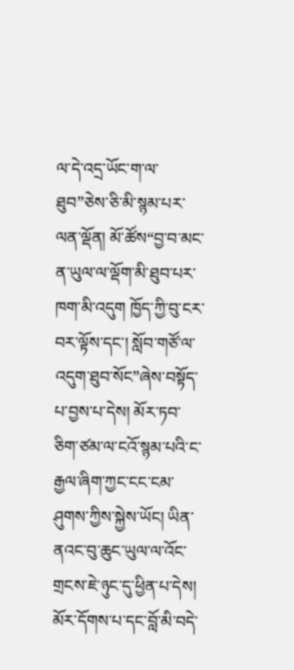ལ་དེ་འདྲ་ཡོང་ག་ལ་ཐུབ”ཅེས་ཅི་མི་སྙམ་པར་ལན་ལྡོན། མོ་ཚོས“བྱ་བ་མང་ན་ཡུལ་ལ་ལྡོག་མི་ཐུབ་པར་ཁག་མི་འདུག ཁྱོད་ཀྱི་བུ་ངར་བར་ལྟོས་དང་། སློབ་གཙོ་ལ་འདུག་ཐུབ་སོང”ཞེས་བསྟོད་པ་བྱས་པ་དེས། མོར་ཏབ་ཅིག་ཙམ་ལ་ངའོ་སྙམ་པའི་ང་རྒྱལ་ཞིག་ཀྱང་ངང་ངམ་ཤུགས་ཀྱིས་སྐྱེས་ཡོང། ཡིན་ནའང་བུ་ཆུང་ཡུལ་ལ་འོང་གྲངས་ཇེ་ཉུང་དུ་ཕྱིན་པ་དེས། མོར་དོགས་པ་དང་བློ་མི་བདེ་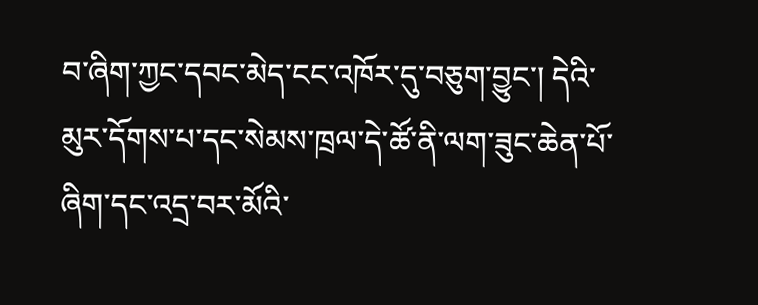བ་ཞིག་ཀྱང་དབང་མེད་ངང་འཁོར་དུ་བཅུག་བྱུང་། དེའི་མུར་དོགས་པ་དང་སེམས་ཁྲལ་དེ་ཚོ་ནི་ལག་ཟུང་ཆེན་པོ་ཞིག་དང་འདྲ་བར་མོའི་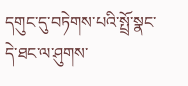དགུང་དུ་བཏེགས་པའི་སྤྲོ་སྣང་དེ་ཐང་ལ་ཤུགས་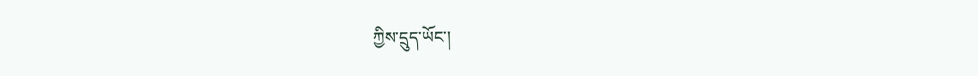ཀྱིས་དྲུད་ཡོང་།